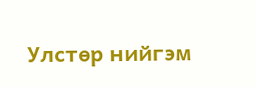Улстөр нийгэм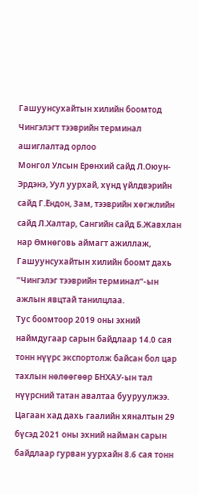Гашуунсухайтын хилийн боомтод Чингэлэгт тээврийн терминал ашиглалтад орлоо
Монгол Улсын Ерөнхий сайд Л.Оюун-Эрдэнэ, Уул уурхай, хүнд үйлдвэрийн сайд Г.Ёндон, Зам, тээврийн хөгжлийн сайд Л.Халтар, Сангийн сайд Б.Жавхлан нар Өмнөговь аймагт ажиллаж, Гашуунсухайтын хилийн боомт дахь “Чингэлэг тээврийн терминал”-ын ажлын явцтай танилцлаа.
Тус боомтоор 2019 оны эхний наймдугаар сарын байдлаар 14.0 сая тонн нүүрс экспортолж байсан бол цар тахлын нөлөөгөөр БНХАУ-ын тал нүүрсний татан авалтаа бууруулжээ.
Цагаан хад дахь гаалийн хяналтын 29 бүсэд 2021 оны эхний найман сарын байдлаар гурван уурхайн 8.6 сая тонн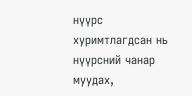нүүрс хуримтлагдсан нь нүүрсний чанар муудах,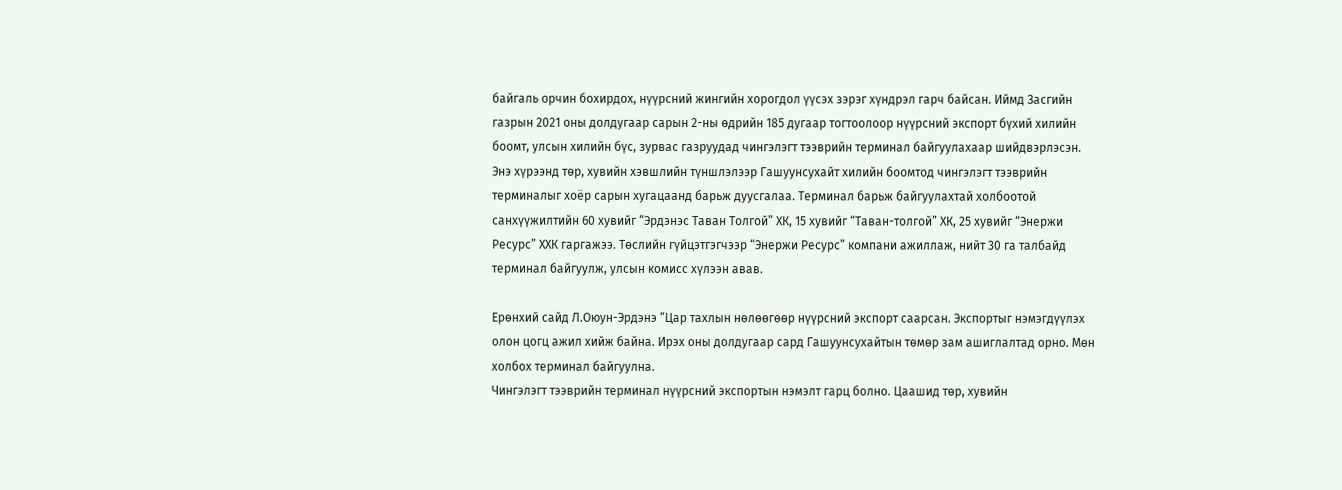байгаль орчин бохирдох, нүүрсний жингийн хорогдол үүсэх зэрэг хүндрэл гарч байсан. Иймд Засгийн газрын 2021 оны долдугаар сарын 2-ны өдрийн 185 дугаар тогтоолоор нүүрсний экспорт бүхий хилийн боомт, улсын хилийн бүс, зурвас газруудад чингэлэгт тээврийн терминал байгуулахаар шийдвэрлэсэн. Энэ хүрээнд төр, хувийн хэвшлийн түншлэлээр Гашуунсухайт хилийн боомтод чингэлэгт тээврийн терминалыг хоёр сарын хугацаанд барьж дуусгалаа. Терминал барьж байгуулахтай холбоотой санхүүжилтийн 60 хувийг “Эрдэнэс Таван Толгой” ХК, 15 хувийг “Таван-толгой” ХК, 25 хувийг “Энержи Ресурс” ХХК гаргажээ. Төслийн гүйцэтгэгчээр “Энержи Ресурс” компани ажиллаж, нийт 30 га талбайд терминал байгуулж, улсын комисс хүлээн авав.

Ерөнхий сайд Л.Оюун-Эрдэнэ “Цар тахлын нөлөөгөөр нүүрсний экспорт саарсан. Экспортыг нэмэгдүүлэх олон цогц ажил хийж байна. Ирэх оны долдугаар сард Гашуунсухайтын төмөр зам ашиглалтад орно. Мөн холбох терминал байгуулна.
Чингэлэгт тээврийн терминал нүүрсний экспортын нэмэлт гарц болно. Цаашид төр, хувийн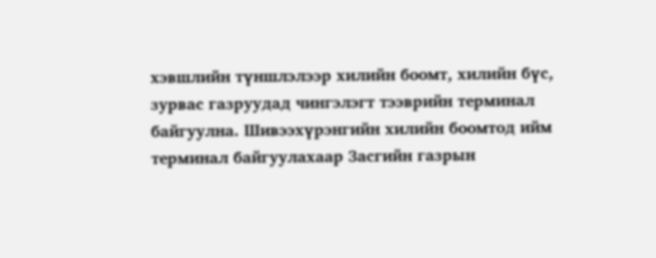хэвшлийн түншлэлээр хилийн боомт, хилийн бүс, зурвас газруудад чингэлэгт тээврийн терминал байгуулна. Шивээхүрэнгийн хилийн боомтод ийм терминал байгуулахаар Засгийн газрын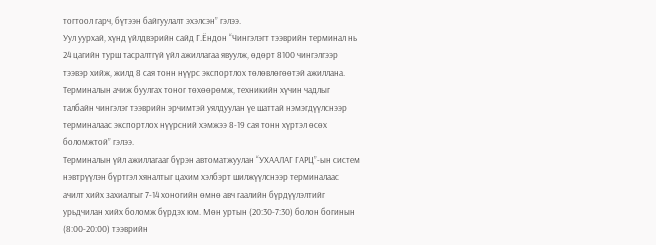тогтоол гарч, бүтээн байгуулалт эхэлсэн” гэлээ.
Уул уурхай, хүнд үйлдвэрийн сайд Г.Ёндон “Чингэлэгт тээврийн терминал нь 24 цагийн турш тасралтгүй үйл ажиллагаа явуулж, өдөрт 8100 чингэлгээр тээвэр хийж, жилд 8 сая тонн нүүрс экспортлох төлөвлөгөөтэй ажиллана. Терминалын ачиж буулгах тоног төхөөрөмж, техникийн хүчин чадлыг талбайн чингэлэг тээврийн эрчимтэй уялдуулан үе шаттай нэмэгдүүлснээр терминалаас экспортлох нүүрсний хэмжээ 8-19 сая тонн хүртэл өсөх боломжтой” гэлээ.
Терминалын үйл ажиллагааг бүрэн автоматжуулан “УХААЛАГ ГАРЦ”-ын систем нэвтрүүлэн бүртгэл хяналтыг цахим хэлбэрт шилжүүлснээр терминалаас ачилт хийх захиалгыг 7-14 хоногийн өмнө авч гаалийн бүрдүүлэлтийг урьдчилан хийх боломж бүрдэх юм. Мөн уртын (20:30-7:30) болон богинын (8:00-20:00) тээврийн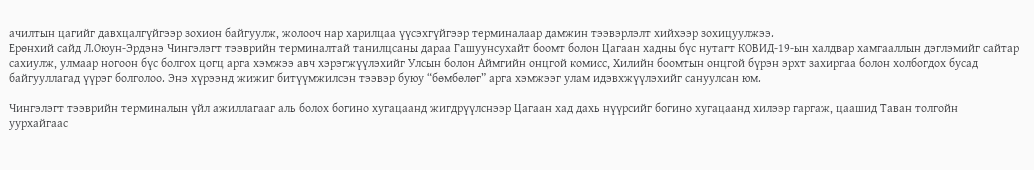ачилтын цагийг давхцалгүйгээр зохион байгуулж, жолооч нар харилцаа үүсэхгүйгээр терминалаар дамжин тээвэрлэлт хийхээр зохицуулжээ.
Ерөнхий сайд Л.Оюун-Эрдэнэ Чингэлэгт тээврийн терминалтай танилцсаны дараа Гашуунсухайт боомт болон Цагаан хадны бүс нутагт КОВИД-19-ын халдвар хамгааллын дэглэмийг сайтар сахиулж, улмаар ногоон бүс болгох цогц арга хэмжээ авч хэрэгжүүлэхийг Улсын болон Аймгийн онцгой комисс, Хилийн боомтын онцгой бүрэн эрхт захиргаа болон холбогдох бусад байгууллагад үүрэг болголоо. Энэ хүрээнд жижиг битүүмжилсэн тээвэр буюу “бөмбөлөг” арга хэмжээг улам идэвхжүүлэхийг сануулсан юм.

Чингэлэгт тээврийн терминалын үйл ажиллагааг аль болох богино хугацаанд жигдрүүлснээр Цагаан хад дахь нүүрсийг богино хугацаанд хилээр гаргаж, цаашид Таван толгойн уурхайгаас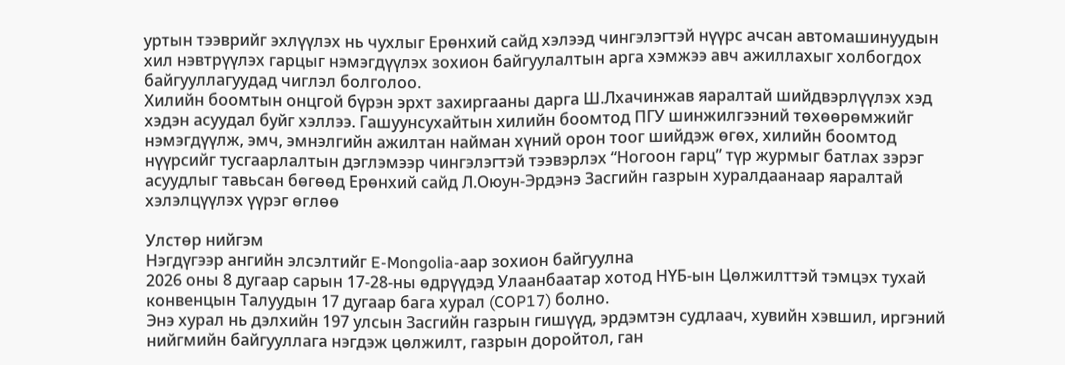уртын тээврийг эхлүүлэх нь чухлыг Ерөнхий сайд хэлээд чингэлэгтэй нүүрс ачсан автомашинуудын хил нэвтрүүлэх гарцыг нэмэгдүүлэх зохион байгуулалтын арга хэмжээ авч ажиллахыг холбогдох байгууллагуудад чиглэл болголоо.
Хилийн боомтын онцгой бүрэн эрхт захиргааны дарга Ш.Лхачинжав яаралтай шийдвэрлүүлэх хэд хэдэн асуудал буйг хэллээ. Гашуунсухайтын хилийн боомтод ПГУ шинжилгээний төхөөрөмжийг нэмэгдүүлж, эмч, эмнэлгийн ажилтан найман хүний орон тоог шийдэж өгөх, хилийн боомтод нүүрсийг тусгаарлалтын дэглэмээр чингэлэгтэй тээвэрлэх “Ногоон гарц” түр журмыг батлах зэрэг асуудлыг тавьсан бөгөөд Ерөнхий сайд Л.Оюун-Эрдэнэ Засгийн газрын хуралдаанаар яаралтай хэлэлцүүлэх үүрэг өглөө

Улстөр нийгэм
Нэгдүгээр ангийн элсэлтийг E-Mongolia-аар зохион байгуулна
2026 оны 8 дугаар сарын 17-28-ны өдрүүдэд Улаанбаатар хотод НҮБ-ын Цөлжилттэй тэмцэх тухай конвенцын Талуудын 17 дугаар бага хурал (COP17) болно.
Энэ хурал нь дэлхийн 197 улсын Засгийн газрын гишүүд, эрдэмтэн судлаач, хувийн хэвшил, иргэний нийгмийн байгууллага нэгдэж цөлжилт, газрын доройтол, ган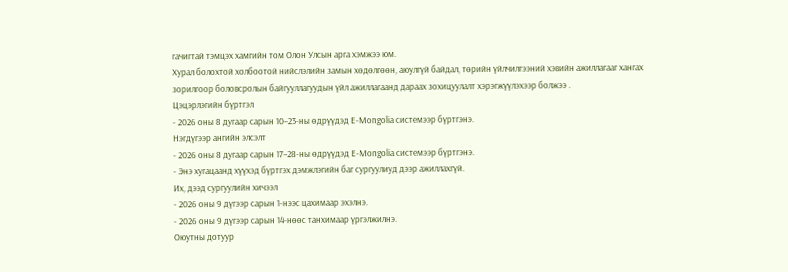гачигтай тэмцэх хамгийн том Олон Улсын арга хэмжээ юм.
Хурал болохтой холбоотой нийслэлийн замын хөдөлгөөн, аюулгүй байдал, төрийн үйлчилгээний хэвийн ажиллагааг хангах зорилгоор боловсролын байгууллагуудын үйл ажиллагаанд дараах зохицуулалт хэрэгжүүлэхээр болжээ .
Цэцэрлэгийн бүртгэл
- 2026 оны 8 дугаар сарын 10–23-ны өдрүүдэд E-Mongolia системээр бүртгэнэ.
Нэгдүгээр ангийн элсэлт
- 2026 оны 8 дугаар сарын 17–28-ны өдрүүдэд E-Mongolia системээр бүртгэнэ.
- Энэ хугацаанд хүүхэд бүртгэх дэмжлэгийн баг сургуулиуд дээр ажиллахгүй.
Их, дээд сургуулийн хичээл
- 2026 оны 9 дүгээр сарын 1-нээс цахимаар эхэлнэ.
- 2026 оны 9 дүгээр сарын 14-нөөс танхимаар үргэлжилнэ.
Оюутны дотуур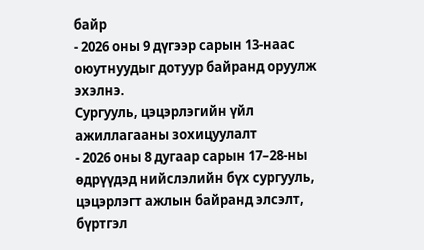байр
- 2026 оны 9 дүгээр сарын 13-наас оюутнуудыг дотуур байранд оруулж эхэлнэ.
Сургууль, цэцэрлэгийн үйл ажиллагааны зохицуулалт
- 2026 оны 8 дугаар сарын 17–28-ны өдрүүдэд нийслэлийн бүх сургууль, цэцэрлэгт ажлын байранд элсэлт, бүртгэл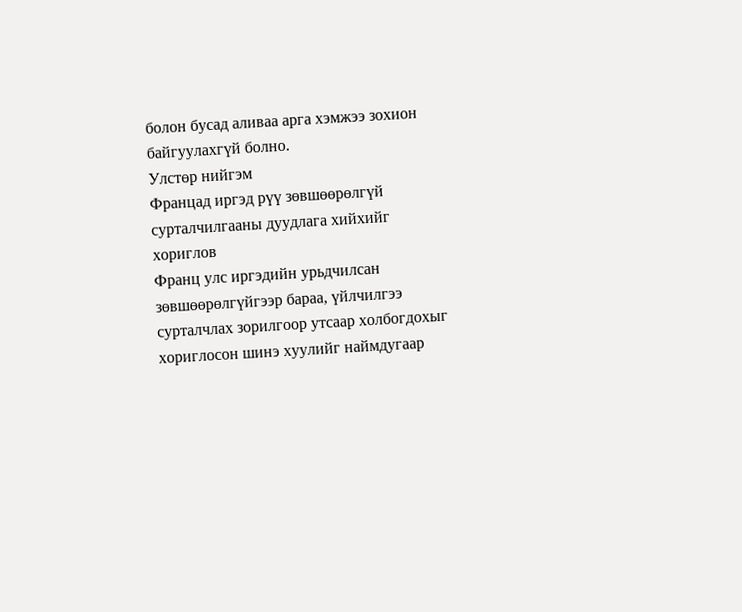болон бусад аливаа арга хэмжээ зохион байгуулахгүй болно.
Улстөр нийгэм
Францад иргэд рүү зөвшөөрөлгүй сурталчилгааны дуудлага хийхийг хориглов
Франц улс иргэдийн урьдчилсан зөвшөөрөлгүйгээр бараа, үйлчилгээ сурталчлах зорилгоор утсаар холбогдохыг хориглосон шинэ хуулийг наймдугаар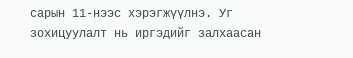сарын 11-нээс хэрэгжүүлнэ. Уг зохицуулалт нь иргэдийг залхаасан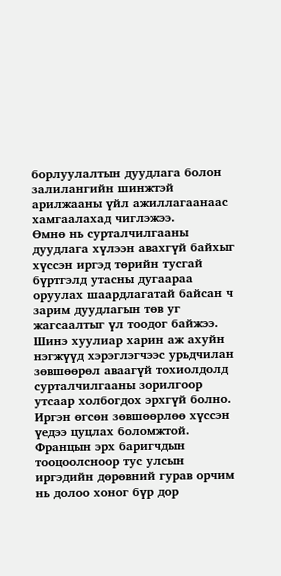борлуулалтын дуудлага болон залилангийн шинжтэй арилжааны үйл ажиллагаанаас хамгаалахад чиглэжээ.
Өмнө нь сурталчилгааны дуудлага хүлээн авахгүй байхыг хүссэн иргэд төрийн тусгай бүртгэлд утасны дугаараа оруулах шаардлагатай байсан ч зарим дуудлагын төв уг жагсаалтыг үл тоодог байжээ. Шинэ хуулиар харин аж ахуйн нэгжүүд хэрэглэгчээс урьдчилан зөвшөөрөл аваагүй тохиолдолд сурталчилгааны зорилгоор утсаар холбогдох эрхгүй болно. Иргэн өгсөн зөвшөөрлөө хүссэн үедээ цуцлах боломжтой.
Францын эрх баригчдын тооцоолсноор тус улсын иргэдийн дөрөвний гурав орчим нь долоо хоног бүр дор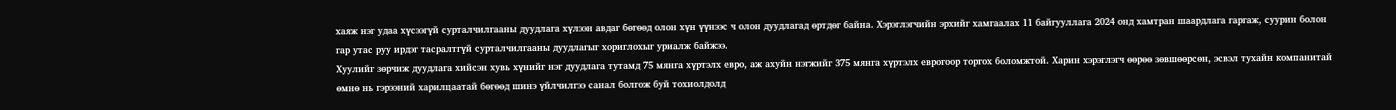хаяж нэг удаа хүсээгүй сурталчилгааны дуудлага хүлээн авдаг бөгөөд олон хүн үүнээс ч олон дуудлагад өртдөг байна. Хэрэглэгчийн эрхийг хамгаалах 11 байгууллага 2024 онд хамтран шаардлага гаргаж, суурин болон гар утас руу ирдэг тасралтгүй сурталчилгааны дуудлагыг хориглохыг уриалж байжээ.
Хуулийг зөрчиж дуудлага хийсэн хувь хүнийг нэг дуудлага тутамд 75 мянга хүртэлх евро, аж ахуйн нэгжийг 375 мянга хүртэлх еврогоор торгох боломжтой. Харин хэрэглэгч өөрөө зөвшөөрсөн, эсвэл тухайн компанитай өмнө нь гэрээний харилцаатай бөгөөд шинэ үйлчилгээ санал болгож буй тохиолдолд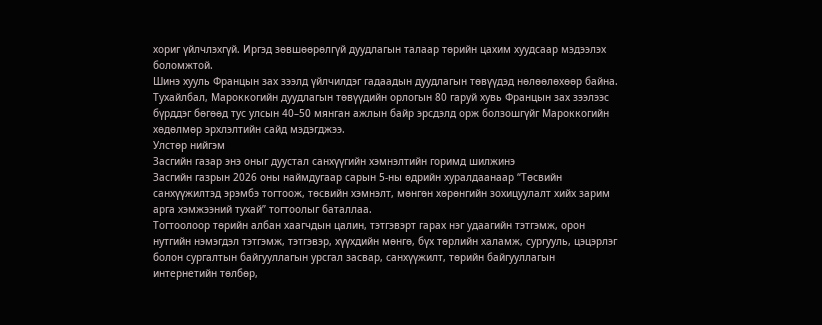хориг үйлчлэхгүй. Иргэд зөвшөөрөлгүй дуудлагын талаар төрийн цахим хуудсаар мэдээлэх боломжтой.
Шинэ хууль Францын зах зээлд үйлчилдэг гадаадын дуудлагын төвүүдэд нөлөөлөхөөр байна. Тухайлбал, Мароккогийн дуудлагын төвүүдийн орлогын 80 гаруй хувь Францын зах зээлээс бүрддэг бөгөөд тус улсын 40–50 мянган ажлын байр эрсдэлд орж болзошгүйг Мароккогийн хөдөлмөр эрхлэлтийн сайд мэдэгджээ.
Улстөр нийгэм
Засгийн газар энэ оныг дуустал санхүүгийн хэмнэлтийн горимд шилжинэ
Засгийн газрын 2026 оны наймдугаар сарын 5-ны өдрийн хуралдаанаар “Төсвийн санхүүжилтэд эрэмбэ тогтоож, төсвийн хэмнэлт, мөнгөн хөрөнгийн зохицуулалт хийх зарим арга хэмжээний тухай” тогтоолыг баталлаа.
Тогтоолоор төрийн албан хаагчдын цалин, тэтгэвэрт гарах нэг удаагийн тэтгэмж, орон нутгийн нэмэгдэл тэтгэмж, тэтгэвэр, хүүхдийн мөнгө, бүх төрлийн халамж, сургууль, цэцэрлэг болон сургалтын байгууллагын урсгал засвар, санхүүжилт, төрийн байгууллагын интернетийн төлбөр,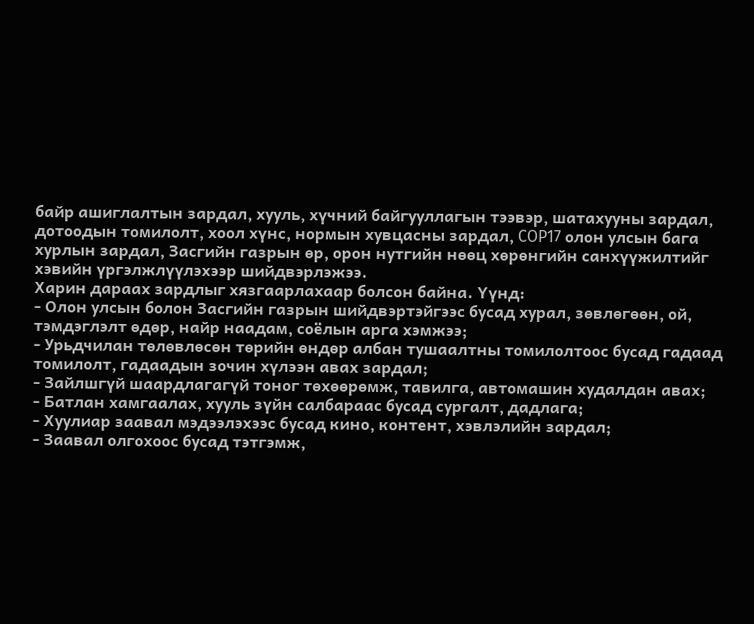байр ашиглалтын зардал, хууль, хүчний байгууллагын тээвэр, шатахууны зардал, дотоодын томилолт, хоол хүнс, нормын хувцасны зардал, COP17 олон улсын бага хурлын зардал, Засгийн газрын өр, орон нутгийн нөөц хөрөнгийн санхүүжилтийг хэвийн үргэлжлүүлэхээр шийдвэрлэжээ.
Харин дараах зардлыг хязгаарлахаар болсон байна. Үүнд:
- Олон улсын болон Засгийн газрын шийдвэртэйгээс бусад хурал, зөвлөгөөн, ой, тэмдэглэлт өдөр, найр наадам, соёлын арга хэмжээ;
- Урьдчилан төлөвлөсөн төрийн өндөр албан тушаалтны томилолтоос бусад гадаад томилолт, гадаадын зочин хүлээн авах зардал;
- Зайлшгүй шаардлагагүй тоног төхөөрөмж, тавилга, автомашин худалдан авах;
- Батлан хамгаалах, хууль зүйн салбараас бусад сургалт, дадлага;
- Хуулиар заавал мэдээлэхээс бусад кино, контент, хэвлэлийн зардал;
- Заавал олгохоос бусад тэтгэмж,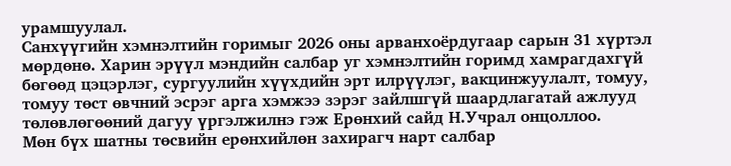урамшуулал.
Санхүүгийн хэмнэлтийн горимыг 2026 оны арванхоёрдугаар сарын 31 хүртэл мөрдөнө. Харин эрүүл мэндийн салбар уг хэмнэлтийн горимд хамрагдахгүй бөгөөд цэцэрлэг, сургуулийн хүүхдийн эрт илрүүлэг, вакцинжуулалт, томуу, томуу төст өвчний эсрэг арга хэмжээ зэрэг зайлшгүй шаардлагатай ажлууд төлөвлөгөөний дагуу үргэлжилнэ гэж Ерөнхий сайд Н.Учрал онцоллоо.
Мөн бүх шатны төсвийн ерөнхийлөн захирагч нарт салбар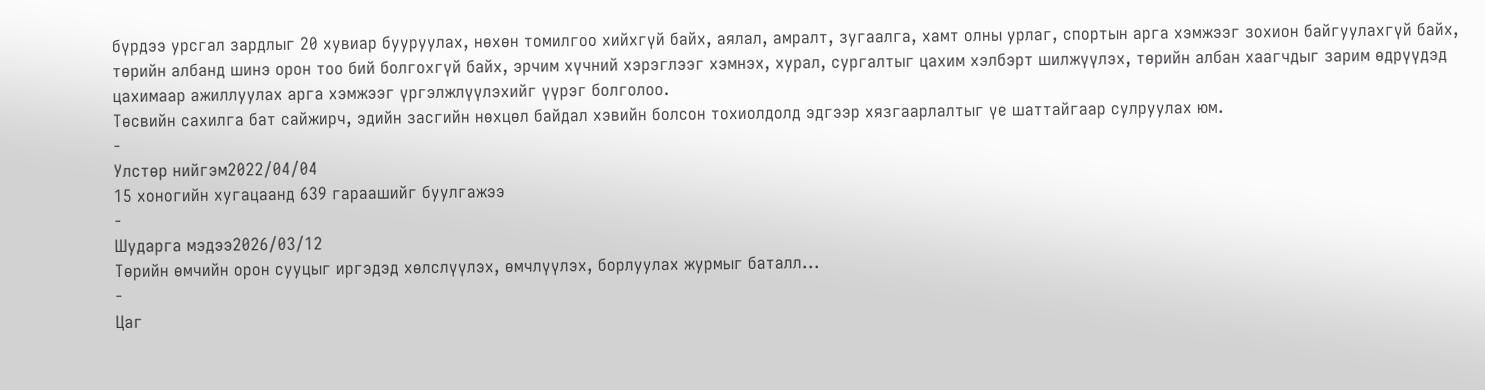бүрдээ урсгал зардлыг 20 хувиар бууруулах, нөхөн томилгоо хийхгүй байх, аялал, амралт, зугаалга, хамт олны урлаг, спортын арга хэмжээг зохион байгуулахгүй байх, төрийн албанд шинэ орон тоо бий болгохгүй байх, эрчим хүчний хэрэглээг хэмнэх, хурал, сургалтыг цахим хэлбэрт шилжүүлэх, төрийн албан хаагчдыг зарим өдрүүдэд цахимаар ажиллуулах арга хэмжээг үргэлжлүүлэхийг үүрэг болголоо.
Төсвийн сахилга бат сайжирч, эдийн засгийн нөхцөл байдал хэвийн болсон тохиолдолд эдгээр хязгаарлалтыг үе шаттайгаар сулруулах юм.
-
Улстөр нийгэм2022/04/04
15 хоногийн хугацаанд 639 гараашийг буулгажээ
-
Шударга мэдээ2026/03/12
Төрийн өмчийн орон сууцыг иргэдэд хөлслүүлэх, өмчлүүлэх, борлуулах журмыг баталл...
-
Цаг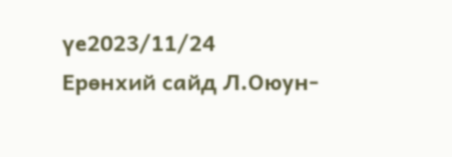үе2023/11/24
Ерөнхий сайд Л.Оюун-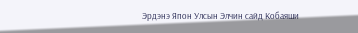Эрдэнэ Япон Улсын Элчин сайд Кобаяши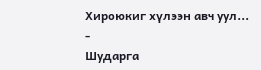Хироюкиг хүлээн авч уул...
-
Шударга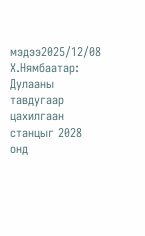мэдээ2025/12/08
Х.Нямбаатар: Дулааны тавдугаар цахилгаан станцыг 2028 онд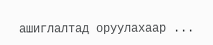ашиглалтад оруулахаар ...